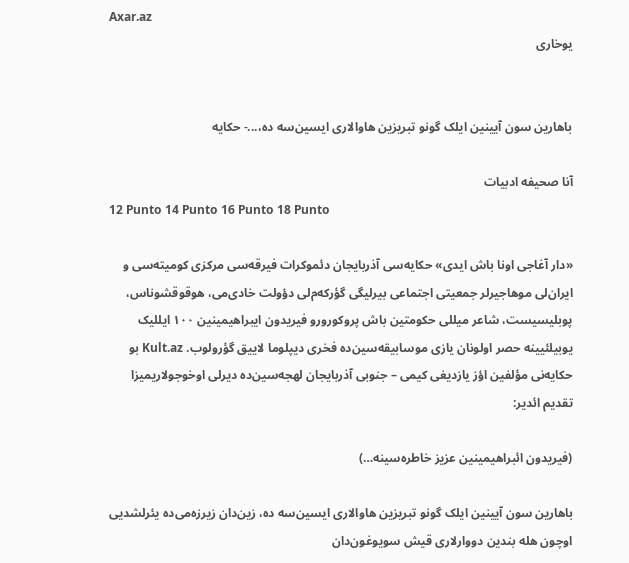Axar.az
یوخاری


باهارین سون آیینین ایلک گونو تبریزین هاوالاری ایسین‌سه ده،...- حکایه‌

آنا صحیفه ادبیات
12 Punto 14 Punto 16 Punto 18 Punto

«دار آغاجی اونا باش ایدی» حکایه‌سی آذربایجان دئموکرات فیرقه‌سی مرکزی کومیته‌سی و ایران‌لی موهاجیرلر جمعیتی اجتماعی بیرلیگی گؤرکه‌م‌لی دؤولت خادی‌می، هوقوقشوناس، پوبلیسیست، شاعر میللی حکومتین باش پروکورورو فیریدون ایبراهیمینین ۱۰۰ ایللیک یوبیلئیینه حصر اولونان یازی موسابیقه‌سین‌ده فخری دیپلوما لاییق گؤرولوب. Kult.az بو حکایه‌نی مؤلفین اؤز یازدیغی کیمی – جنوبی آذربایجان لهجه‌سین‌ده دیرلی اوخوجولاریمیزا تقدیم ائدیر:

(فیریدون ائبراهیمینین عزیز خاطره‌سینه…)

باهارین سون آیینین ایلک گونو تبریزین هاوالاری ایسین‌سه ده، زین‌دان زیرزه‌می‌ده یئرلشدیی اوچون هله بندین دووارلاری قیش سویوغون‌دان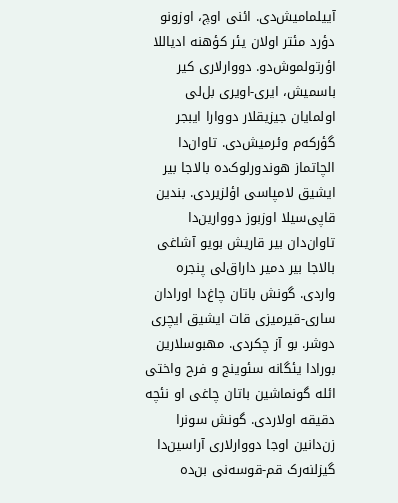آییلمامیش‌دی. ائنی اوچ، اوزونو دؤرد مئتر اولان یئر کؤهنه ادیاللا اؤرتولموش‌دو. دووارلاری کیر باسمیش، ایری-اویری بل‌لی اولمایان جیزیقلار دووارا ایبجر گؤرکه‌م وئرمیش‌دی. تاوان‌دا الچاتماز هوندورلوک‌ده بالاجا بیر ایشیق لامپاسی اؤلزیردی. بندین قاپی‌سیلا اوزبوز دووارین‌دا تاوان‌دان بیر قاریش بویو آشاغی بالاجا بیر دمیر داراق‌لی پنجره واردی. گونش باتان چاغ‌دا اورادان ساری-قیرمیزی قات ایشیق ایچری دوشر. بو آز چکردی. مهبوسلارین بورادا یئگانه سئوینج و فرح واختی ائله گونماشین باتان چاغی او نئچه دقیقه اولاردی. گونش سونرا زن‌دانین اوجا دووارلاری آراسین‌دا گیزلنه‌رک قم-قوسه‌نی بن‌ده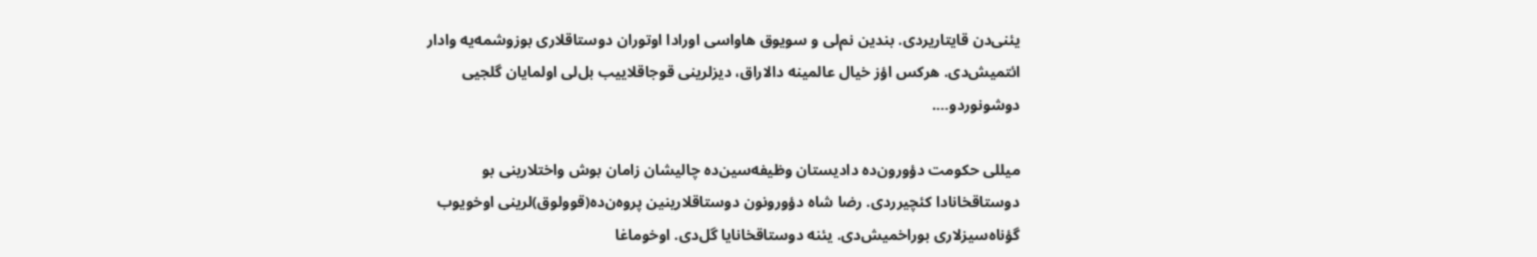یئنی‌دن قایتاریردی. بندین نم‌لی و سویوق هاواسی اورادا اوتوران دوستاقلاری بوزوشمه‌یه وادار ائتمیش‌دی. هرکس اؤز خیال عالمینه دالاراق، دیزلرینی قوجاقلاییب بل‌لی اولمایان گلجیی دوشونوردو….

میللی حکومت دؤورون‌ده دادیستان وظیفه‌سین‌ده چالیشان زامان بوش واختلارینی بو دوستاقخانادا کئچیرردی. رضا شاه دؤورونون دوستاقلارینین پروه‌ن‌ده(قوولوق)لرینی اوخویوب گؤناه‌سیزلاری بوراخمیش‌دی. یئنه دوستاقخانایا گل‌دی. اوخوماغا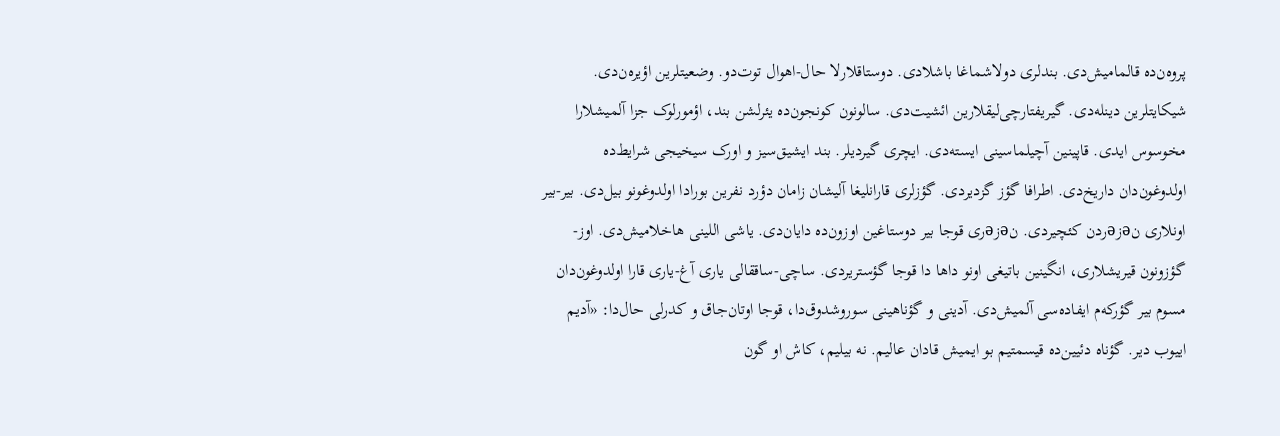پروه‌ن‌ده قالمامیش‌دی. بندلری دولاشماغا باشلادی. دوستاقلارلا حال-اهوال توت‌دو. وضعیتلرین اؤیره‌ن‌دی. شیکایتلرین دینله‌دی. گیریفتارچی‌لیقلارین ائشیت‌دی. سالونون کونجون‌ده یئرلشن بند، اؤمورلوک جزا آلمیشلارا مخوسوس ایدی. قاپینین آچیلماسینی ایسته‌دی. ایچری گیردیلر. بند ایشیق‌سیز و اورک سیخیجی شرایط‌ده اولدوغون‌دان داریخ‌دی. اطرافا گؤز گزدیردی. گؤزلری قارانلیغا آلیشان زامان دؤرد نفرین بورادا اولدوغونو بیل‌دی. بیر-بیر اونلاری نǝزǝرد‌ن کئچیردی. نǝزǝری قوجا بیر دوستاغین اوزون‌ده دایان‌دی. یاشی اللینی هاخلامیش‌دی. اوز-گؤزونون قیریشلاری، انگینین باتیغی اونو داها دا قوجا گؤستریردی. ساچی-ساققالی یاری آغ-یاری قارا اولدوغون‌دان مسوم بیر گؤرکه‌م ایفاده‌سی آلمیش‌دی. آدینی و گؤناهینی سوروشدوق‌دا، قوجا اوتان‌جاق و کدرلی حال‌دا: «آدیم اییوب دیر. گؤناه دئیین‌ده قیسمتیم بو ایمیش قادان عالیم. نه بیلیم، کاش او گون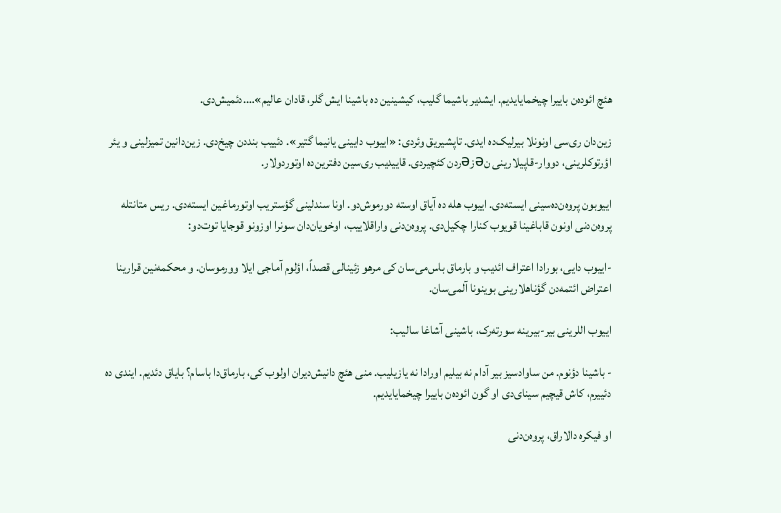هئچ ائوده‌ن باییرا چیخمایایدیم. ایشدیر باشیما گلیب، کیشینین ده باشینا ایش گلر، قادان عالیم»….دئمیش‌دی.

زین‌دان ری‌سی اونونلا بیرلیک‌ده ایدی. تاپشیریق وئردی: «اییوب دایینی یانیما گتیر». دئییب بنددن چیخ‌دی. زین‌دانین تمیزلینی و یئر اؤرتوکلرینی، دووار-قاپیلارینی نǝزǝرد‌ن کئچیردی. قاییدیب ری‌سین دفترین‌ده اوتوردولار.

اییوبون پروه‌ن‌ده‌سینی ایسته‌دی. اییوب هله ده آیاق اوسته دورموش‌دو. اونا سندلینی گؤستریب اوتورماغین ایسته‌دی. ریس متانتله پروه‌ن‌دنی اونون قاباغینا قویوب کنارا چکیل‌دی. پروه‌ن‌دنی واراقلاییب، اوخویان‌دان سونرا اوزونو قوجایا توت‌دو:

-اییوب دایی، بورادا اعتراف ائدیب و بارماق باس‌می‌سان کی مرهو زئینالی قصداً، اؤلوم آماجی ایلا وورموسان. و محکمه‌نین قرارینا اعتراض ائتمه‌دن گؤناهلارینی بوینونا آلمی‌سان.

اییوب اللرینی بیر-بیرینه سورته‌رک، باشینی آشاغا سالیب:

- باشینا دؤنوم. من ساوادسیز بیر آدام نه بیلیم اورادا نه یازیلیب. منی هئچ دانیش‌دیران اولوب کی، بارماق‌دا باسام؟ بایاق دئدیم. ایندی ده دئییرم، کاش قیچیم سینای‌دی او گون ائوده‌ن باییرا چیخمایایدیم.

او فیکره دالاراق، پروه‌ن‌دنی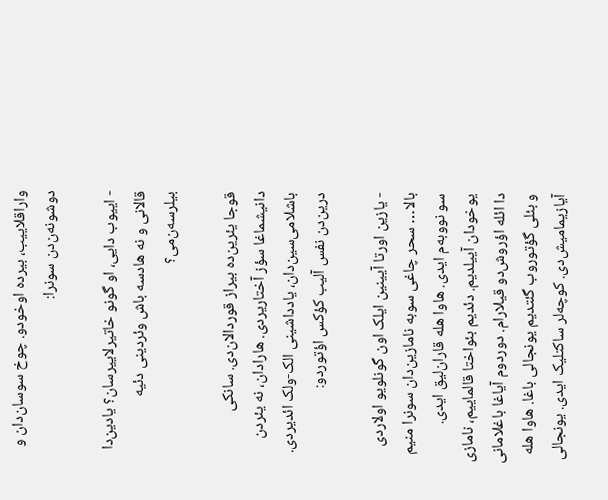واراقلاییب، بیرده اوخودو. چوخ سوسان‌دان و دوشونه‌ن‌دن سونرا:

- اییوب دایی، او گونو خاتیرلاییرسان؟ یادین‌دا قالانی و نه هادسه باش وئردینی دئیه بیلرسه‌ن‌می؟

قوجا یئرین‌ده بیراز قوردالان‌دی. سانکی دانیشماغا سؤز آختاریردی. هارادان، نه یئردن باشلامی‌سین‌دان، یادداشینی الک-ولک ائدیردی. درین‌دن نفس آلیب کؤکس اؤتوردو:

- یازین اورتا آیینین ایلک اون گونلویو اولاردی بالا… سحر چاغی سوبه نامازین‌دان سونرا منیم سو نووبه‌م ایدی. هاوا هله قاران‌لیق ایدی. یوخودان آییلدیم. دئدیم بئواختا قالماییم، نامازی دا ائله اؤروش‌دو قیلارام. دوردوم آیاغا باغلامانی و بئلی گؤتوروب گئتدیم یونجالی باغا. هاوا هله آیازیمامیش‌دی. کوچه‌لر ساکتلیک ایدی. یونجالی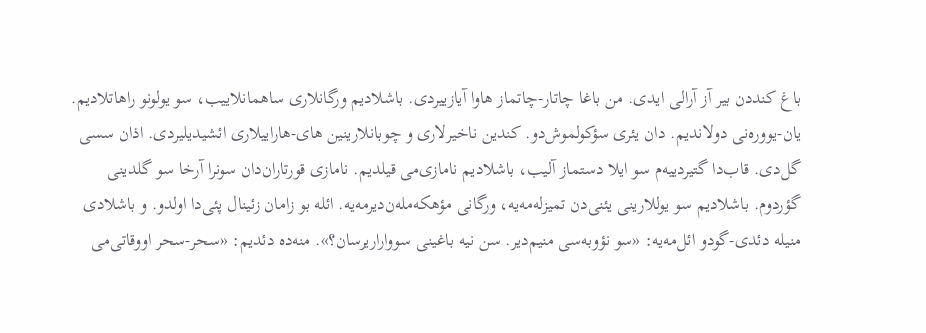باغ کنددن بیر آز آرالی ایدی. من باغا چاتار-چاتماز هاوا آیازییردی. باشلادیم ورگانلاری ساهمانلاییب، سو یولونو راهاتلادیم. یان-یووره‌نی دولاندیم. دان یئری سؤکولموش‌دو. کندین ناخیرلاری و چوبانلارینین های-هاراییلاری ائشیدیلیردی. اذان سسی گل‌دی. قاب‌دا گتیردییه‌م سو ایلا دستماز آلیب، باشلادیم نامازی‌می قیلدیم. نامازی قورتاران‌دان سونرا آرخا سو گلدینی گؤردوم. باشلادیم سو یوللارینی یئنی‌دن تمیزله‌مه‌یه، ورگانی مؤهکه‌مله‌ن‌دیرمه‌یه. ائله بو زامان زئینال پئی‌دا اولدو. و باشلادی منیله دئدی-گودو ائل‌مه‌یه: «سو نؤوبه‌سی منیم‌دیر. سن نیه باغینی سوواراریرسان؟». منه‌ده دئدیم: «سحر-سحر اووقاتی‌می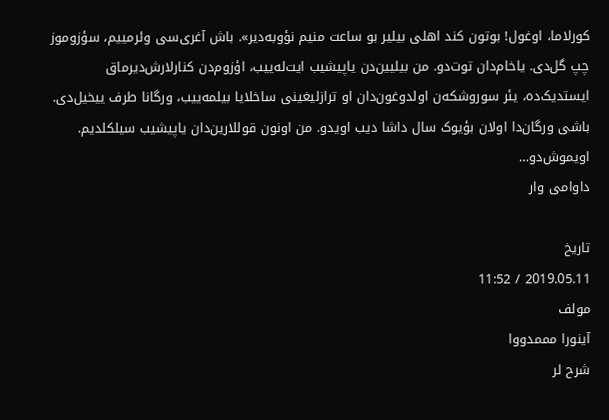کورلاما، اوغول! بوتون کند اهلی بیلیر بو ساعت منیم نؤوبه‌دیر». باش آغری‌سی وئرمییم، سؤزوموز چپ گل‌دی. یاخام‌دان توت‌دو. من بیلیین‌دن یاپیشیب ایت‌له‌ییب، اؤزوم‌دن کنارلارش‌دیرماق ایستدیک‌ده، یئر سوروشکه‌ن اولدوغون‌دان او ترازلیغینی ساخلایا بیلمه‌ییب، ورگانا طرف ییخیل‌دی. باشی ورگان‌دا اولان بؤیوک سال داشا دیب اویدو. من اونون قوللارین‌دان یاپیشیب سیلکلدیم. اویموش‌دو…
داوامی وار

تاریخ
2019.05.11 / 11:52
مولف
آینورا مممدووا
شرح لر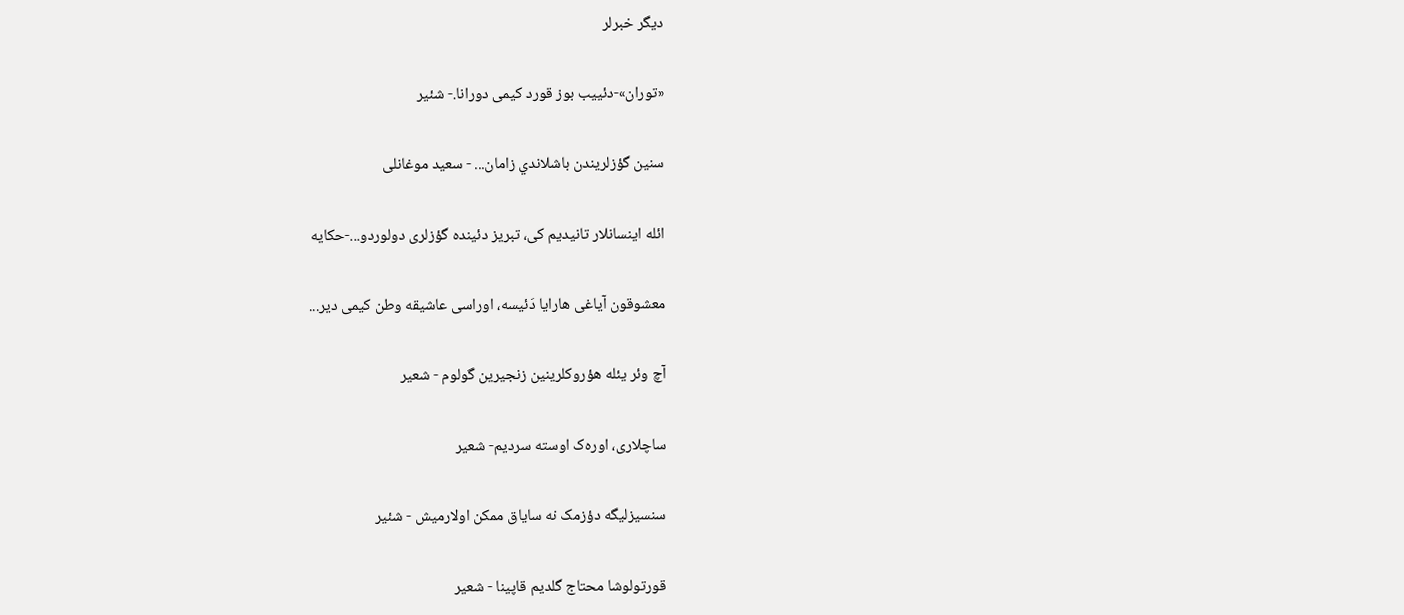دیگر خبرلر

«توران»-دئییب بوز قورد کیمی دورانا.- شئیر

سنين گؤزلريندن باشلاندي زامان... - سعید موغانلی

ائله اینسانلار تانیدیم کی، تبریز دئینده گؤزلری دولوردو...-حکایه‌

معشوقون آیاغی هارایا دَئیسه، اوراسی عاشیقه وطن کیمی دیر...

آچ وئر یئله هؤروکلرینین زنجیرین گولوم - شعیر

ساچلاری، اوره‌ک اوسته سردیم- شعیر

سنسیزلیگه دؤزمک نه سایاق ممکن اولارمیش - شئیر

قورتولوشا محتاج گلدیم قاپینا - شعیر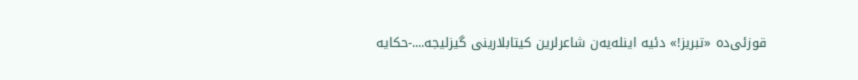قوزئی‌ده «تبریز!» دئیه اینله‌یه‌ن شاعرلرین کیتابلارینی گیزلیجه....-حکایه‌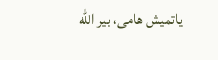یاتمیش هامی، بیر الله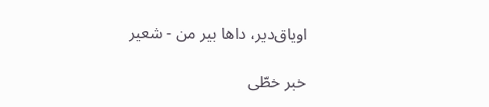اویاق‌دیر، داها بیر من - شعیر

خبر خطّی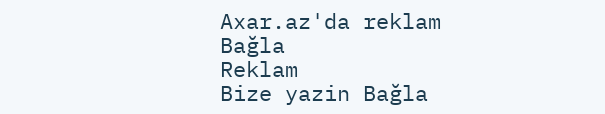Axar.az'da reklam Bağla
Reklam
Bize yazin Bağla